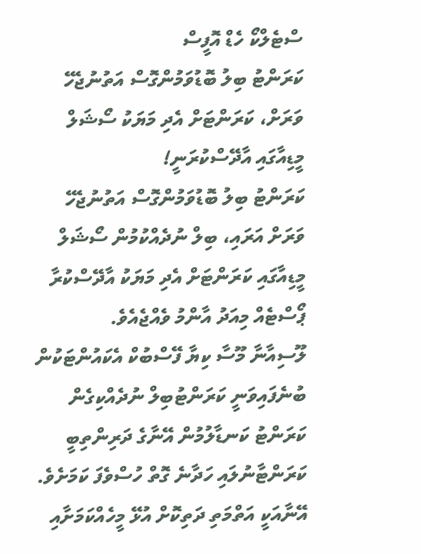ސްޓެލްކޯ ހެޑް އޮފީސް
ކަރަންޓު ބިލު ބޮޑުވަމުންގޮސް އަތުނުޖެހޭ ވަރަށް، ކަރަންޓަށް އެދި މަޔަކު ސޯޝަލް މީޑިއާގައި އާދޭސްކުރަނީ!
ކަރަންޓު ބިލު ބޮޑުވަމުންގޮސް އަތުނުޖެހޭ ވަރަށް އަރައި، ބިލް ނުދެއްކުމުން ސޯޝަލް މީޑިއާގައި ކަރަންޓަށް އެދި މަޔަކު އާދޭސްކުރާ ޕޯސްޓެއް މިއަދު އާންމު ވެއްޖެއެވެ.
ލޫސިއާނާ މޫސާ ކިޔާ ފޭސްބުކް އެކައުންޓަކުން ބުނެފައިވަނީ ކަރަންޓުބިލް ނުދެއްކިގެން ކަރަންޓު ކަނޑާލުމުން އޭނާގެ ދަރިންތިބީ ކަރަންޓާނުލައި ހަދާނެ ގޮތް ހުސްވެފަ ކަމަށެވެ. އޭނާއަކީ އަތްމަތި ދަތިކޮށް އުޅޭ މީހެއްކަމަށާއި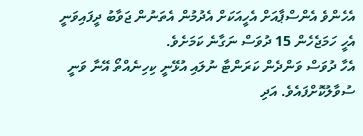އެހެންވެ އެންސްޕާއަށް އެހީއަކަށް އެދުމުން އެތަނުން ޖަވާބު ދީފައިވަނީ އެހީ ހަމަޖެހެން 15 ދުވަސް ނަގާނެ ކަމަށެވެ.
އެހާ ދުވަސް ވަންދެން ކަރަންޓާ ނުލައި އުޅޭނީ ކިހިނެއްތޯ އޭނާ ވަނީ ސުވާލުކޮށްފައެވެ. އަދި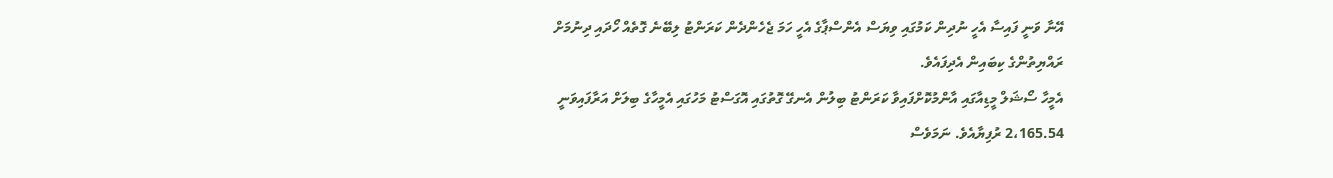އޭނާ ވަނީ ފައިސާ އެހީ ނުދިން ކަމުގައި ވިޔަސް އެންސްޕާގެ އެހީ ހަމަ ޖެހެންދެން ކަރަންޓު ލިބޭނެ ގޮތެއް ހޯދައި ދިނުމަށް ރައްޔިތުންގެ ކިބައިން އެދިފައެވެ.
އެމީހާ ސޯޝަލް މީޑިއާގައި އާންމުކޮށްފައިވާ ކަރަންޓު ބިލުން އެނގޭ ގޮތުގައި އޮގަސްޓު މަހުގައި އެމީހާގެ ބިލަށް އަރާފައިވަނީ 2،165.54 ރުފިޔާއެވެ. ނަމަވެސް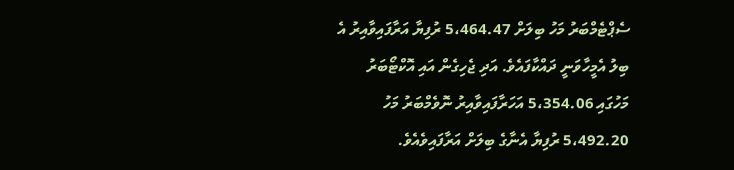ސެޕްޓެމްބަރު މަހު ބިލަށް 5،464.47 ރުފިޔާ އަރާފައިވާއިރު އެ ބިލު އެމީހާވަނީ ދައްކާފައެވެ. އަދި ޖެހިގެން އައި އޮކްޓޯބަރު މަހުގައި 5،354.06 އަހަރާފައިވާއިރު ނޮވެމްބަރު މަހު 5،492.20 ރުފިޔާ އެނާގެ ބިލަށް އަރާފައިވެއެވެ.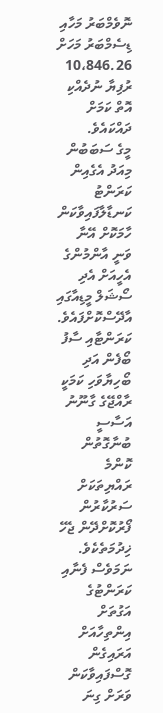ނޮވެމްބަރު މަހާއި ޑިސެމްބަރު މަހަށް 10،846.26 ރުފިޔާ ނުދެއްކި އޮތް ކަމަށް ދައްކައެވެ.
މީގެ ސަބަބުން މިއަދު އެގެއިން ކަރަންޓު ކަނޑާލާފައިވާކަން ހާމަކޮށް އޭނާ ވަނީ އާންމުންގެ އެހީއަށް އެދި ސޯޝަލް މީޑިއާގައި އާދޭސްކޮށްފައެވެ.
ކަރަންޓާއި ސާފު ބޯފެން އަދި ބޯހިޔާވަހި ކަމަކީ ރާއްޖޭގެ ގާނޫނު އަސާސީ ބުނާގޮތުން ކޮންމެ ރައްޔިތަކަށް ސަރުކާރުން ފޯރުކޮށްދޭން ޖެހޭ ޚިދުމަތެކެވެ.
ނަމަވެސް ފެނާއި ކަރަންޓުގެ އަގުތަށް އިންތިހާއަށް އަރައިގެން ގޮސްފައިވާކަން ވަރަށް ގިނަ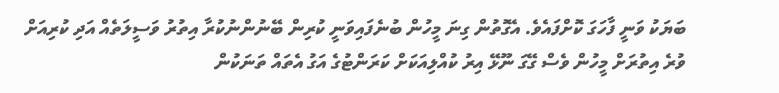ބަޔަކު ވަނީ ފާހަގަ ކޮށްފައެވެ. އެގޮތުން ގިނަ މީހުން ބުނެފައިވަނީ ކުރިން ބޭނުންނުކުރާ އިތުރު ވަސީލަތެއް އަދި ކުރިއަށް ވުރެ އިތުރަށް މީހުން ވެސް ގޭގަ ނޫޅޭ އިރު ކުއްލިއަކަށް ކަރަންޓުގެ އަގު އެތައް ތަނަކުން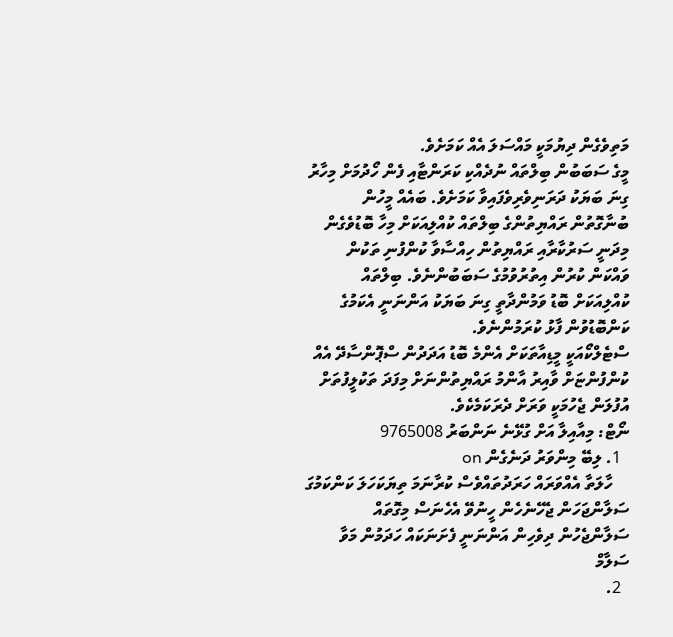މަތިވެގެން ދިޔުމަކީ މައްސަލަ އެއް ކަމަށެވެ.
މީގެ ސަބަބުން ބިލްތައް ނުދެއްކި ކަރަންޓާއި ފެން ހޯދުމަށް މިހާރު ގިނަ ބަޔަކު ދަރަނިވެރިވެފައިވާ ކަމަށެވެ. ބައެއް މީހުން ބުނާގޮތުން ރައްޔިތުންގެ ބިލްތައް ކުއްލިއަކަށް މިހާ ބޮޑުވެގެން މިދަނީ ސަރުކާރާއި ރައްޔިތުން ހިއްސާވާ ކުންފުނި ތަކުން ވައްކަން ކުރުން އިތުރުވުމުގެ ސަބަބުންނެވެ. ބިލްތައް ކުއްލިއަކަށް ބޮޑު ވަމުންދާތީ ގިނަ ބަޔަކު އަންނަނީ އެކަމުގެ ކަންބޮޑުވުން ފާޅު ކުރަމުންނެވެ.
ސްޓެލްކޯއަކީ މީޑިއާތަކަށް އެންމެ ބޮޑު އަދަދުން ސްޕޮންސާދޭ އެއް ކުންފުންޏަށް ވާއިރު އާންމު ރައްޔިތުންނަށް މިފަދަ ތަކުލީފުތަށް އުފުލަން ޖެހުމަކީ ވަރަށް ދެރަކަމެކެވެ.
ނޯޓް: މިއާއިލާ އަށް ގުޅޭނެ ނަންބަރު 9765008
  1. ލިބޭ މިންވަރު ދަނެގެން on
    ހާލަތާ އެއްވަރައް ހަރަދުތައްވެސް ކުރާނަމަ ތިޔަކަހަލަ ކަންކަމުގަ ސަލާންޖަހަން ޖެހޭނެހެން ހީނުވޭ އެހެނަސް މިގޮތައް ސަލާންޖެހުން ދިވެހިން އަންނަނީ ފެށަނަކައް ހަދަމުން މަވާ ސަލާމް
  2.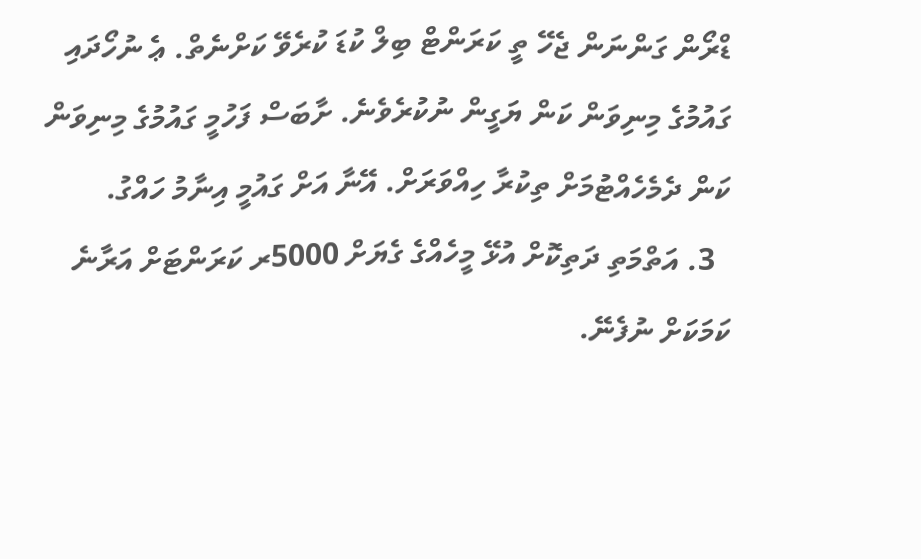ޑްރޯން ގަންނަން ޖެހޭ ތީ ކަރަންޓް ބިލް ކުޑަ ކުރެވޭ ކަށްނެތް. ޢެ ނުހޯދައި ގައުމުގެ މިނިވަން ކަން ޔަގީން ނުކުރެވެނެ. ށާބަސް ފަހުމީ ގައުމުގެ މިނިވަން ކަން ދެމެހެއްޓުމަށް ތިކުރާ ހިއްވަރަށް. އޭނާ އަށް ގައުމީ އިނާމު ހައްގު.
  3. އަތްމަތި ދަތިކޮށް އުޅޭ މީހެއްގެ ގެޔަށް 5000ރ ކަރަންޓަށް އަރާނެ ކަމަކަށް ނުފެނޭ.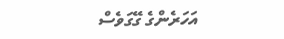އަހަރެންގެ ގޭގަވެސް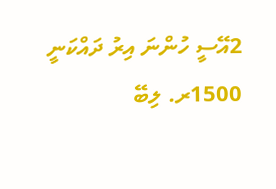2އޭސީ ހުންނަ އިރު ދައްކަނީ 1500ރ. ލިބޭ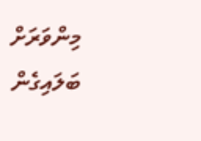މިންވަރަށް ބަލައިގެން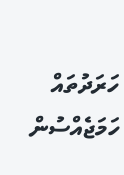ހަރަދުތައް ހަމަޖެއްސުން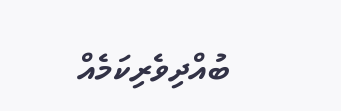ބުއްދިވެރިކަމެއް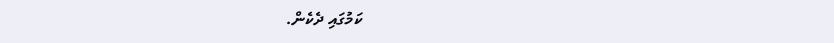ކަމުގައި ދެކެން.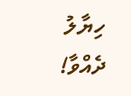ހިޔާލު ދެއްވާ!